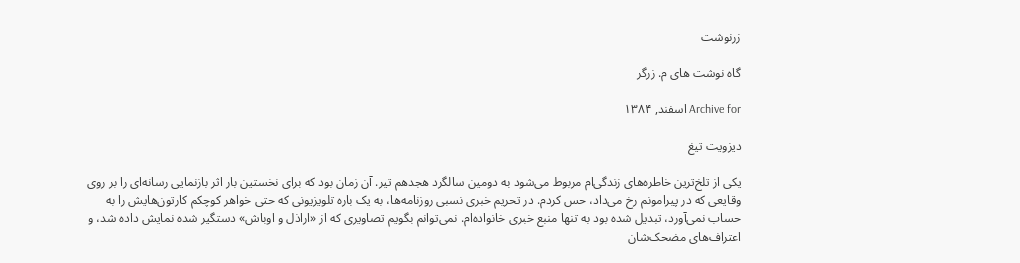زرنوشت

گاه نوشت های م. زرگر

Archive for اسفند, ۱۳۸۴

دیزویت تیغ

یکی از تلخ‌ترین خاطره‌های زندگی‌ام مربوط می‌شود به دومین سالگرد هجدهم تیر. آن زمان بود که برای نخستین بار اثر بازنمایی رسانه‌ای را بر روی وقایعی که در پیرامونم رخ می‌داد، حس کردم. در تحریم خبری نسبی روزنامه‌ها، به یک باره تلویزیونی که حتی خواهر کوچکم کارتون‌هایش را به حساب نمی‌آورد، تبدیل شده بود به تنها منبع خبری خانواده‌ام. نمی‌توانم بگویم تصاویری که از «اراذل و اوباش» دستگیر شده نمایش داده شد، و اعتراف‌های مضحک‌شان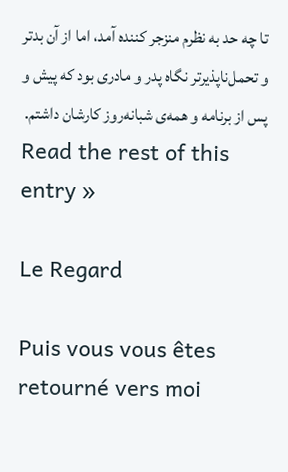تا چه حد به نظرم منزجر کننده آمد، اما از آن بدتر و تحمل‌ناپذیرتر نگاه پدر و مادری بود که پیش و پس از برنامه و همه‌ی شبانه‌روز کارشان داشتم.
Read the rest of this entry »

Le Regard

Puis vous vous êtes retourné vers moi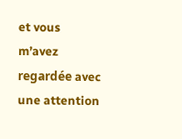et vous m’avez regardée avec une attention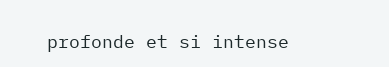profonde et si intense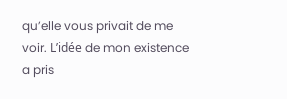qu’elle vous privait de me voir. L’idée de mon existence a pris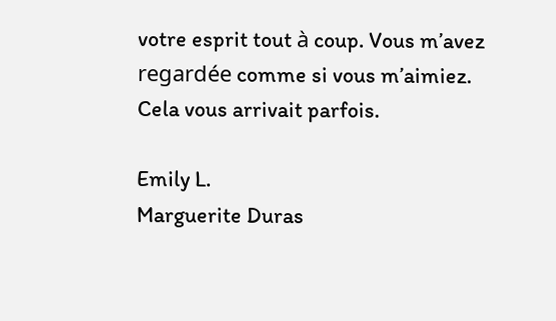votre esprit tout à coup. Vous m’avez regardée comme si vous m’aimiez. Cela vous arrivait parfois.

Emily L.
Marguerite Duras